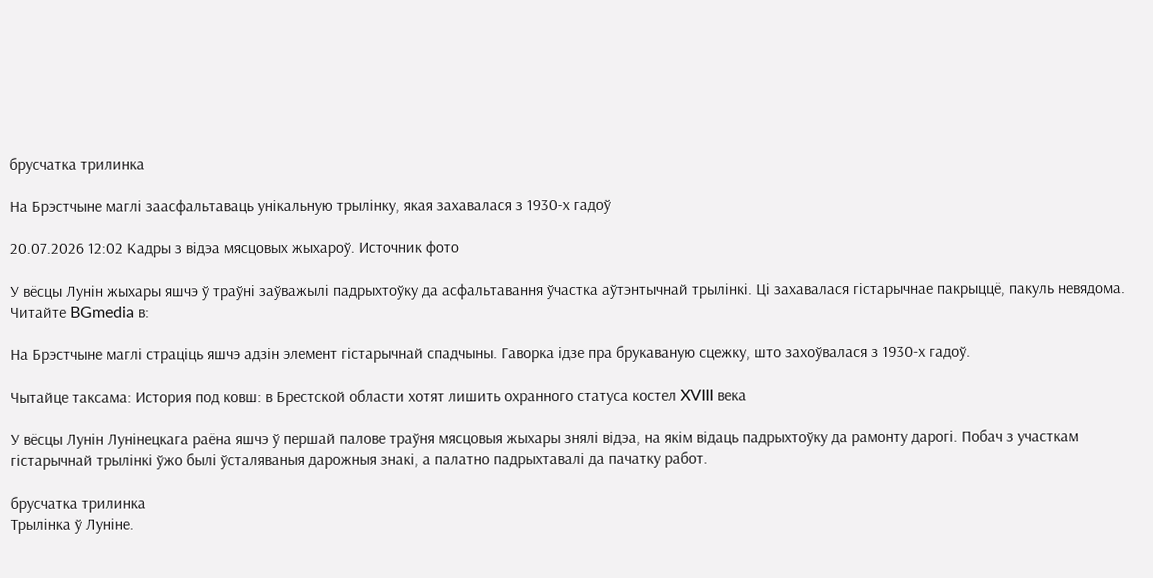брусчатка трилинка

На Брэстчыне маглі заасфальтаваць унікальную трылінку, якая захавалася з 1930-х гадоў

20.07.2026 12:02 Кадры з відэа мясцовых жыхароў. Источник фото

У вёсцы Лунін жыхары яшчэ ў траўні заўважылі падрыхтоўку да асфальтавання ўчастка аўтэнтычнай трылінкі. Ці захавалася гістарычнае пакрыццё, пакуль невядома.
Читайте BGmedia в:

На Брэстчыне маглі страціць яшчэ адзін элемент гістарычнай спадчыны. Гаворка ідзе пра брукаваную сцежку, што захоўвалася з 1930-х гадоў.

Чытайце таксама: История под ковш: в Брестской области хотят лишить охранного статуса костел XVIII века

У вёсцы Лунін Лунінецкага раёна яшчэ ў першай палове траўня мясцовыя жыхары знялі відэа, на якім відаць падрыхтоўку да рамонту дарогі. Побач з участкам гістарычнай трылінкі ўжо былі ўсталяваныя дарожныя знакі, а палатно падрыхтавалі да пачатку работ.

брусчатка трилинка
Трылінка ў Луніне.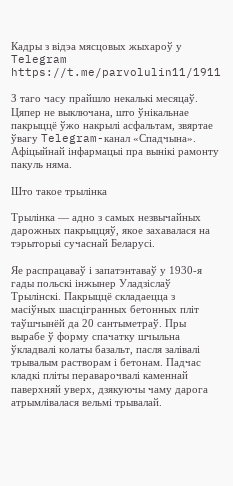Кадры з відэа мясцовых жыхароў у Telegram https://t.me/parvolulin11/1911

З таго часу прайшло некалькі месяцаў. Цяпер не выключана, што ўнікальнае пакрыццё ўжо накрылі асфальтам, звяртае ўвагу Telegram-канал «Спадчына». Афіцыйнай інфармацыі пра вынікі рамонту пакуль няма.

Што такое трылінка

Трылінка — адно з самых незвычайных дарожных пакрыццяў, якое захавалася на тэрыторыі сучаснай Беларусі.

Яе распрацаваў і запатэнтаваў у 1930-я гады польскі інжынер Уладзіслаў Трылінскі. Пакрыццё складаецца з масіўных шасцігранных бетонных пліт таўшчынёй да 20 сантыметраў. Пры вырабе ў форму спачатку шчыльна ўкладвалі колаты базальт, пасля залівалі трывалым растворам і бетонам. Падчас кладкі пліты пераварочвалі каменнай паверхняй уверх, дзякуючы чаму дарога атрымлівалася вельмі трывалай.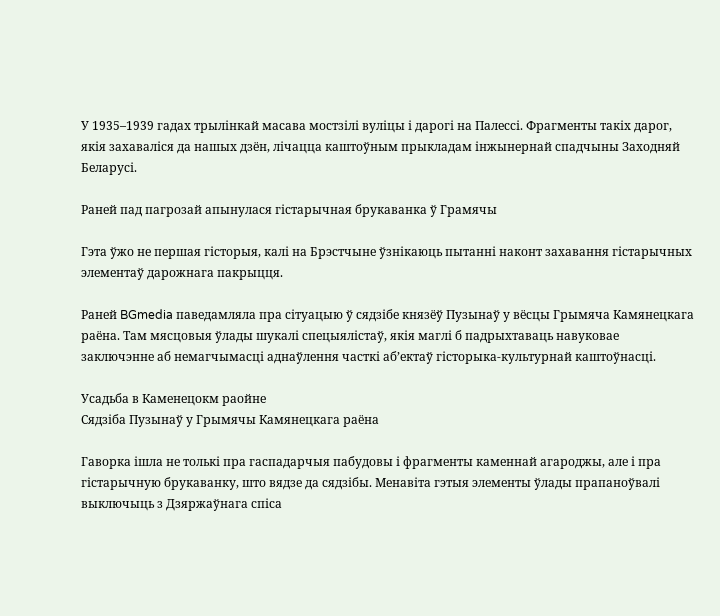У 1935–1939 гадах трылінкай масава мостзілі вуліцы і дарогі на Палессі. Фрагменты такіх дарог, якія захаваліся да нашых дзён, лічацца каштоўным прыкладам інжынернай спадчыны Заходняй Беларусі.

Раней пад пагрозай апынулася гістарычная брукаванка ў Грамячы

Гэта ўжо не першая гісторыя, калі на Брэстчыне ўзнікаюць пытанні наконт захавання гістарычных элементаў дарожнага пакрыцця.

Раней BGmedia паведамляла пра сітуацыю ў сядзібе князёў Пузынаў у вёсцы Грымяча Камянецкага раёна. Там мясцовыя ўлады шукалі спецыялістаў, якія маглі б падрыхтаваць навуковае заключэнне аб немагчымасці аднаўлення часткі аб’ектаў гісторыка-культурнай каштоўнасці.

Усадьба в Каменецокм раойне
Сядзіба Пузынаў у Грымячы Камянецкага раёна

Гаворка ішла не толькі пра гаспадарчыя пабудовы і фрагменты каменнай агароджы, але і пра гістарычную брукаванку, што вядзе да сядзібы. Менавіта гэтыя элементы ўлады прапаноўвалі выключыць з Дзяржаўнага спіса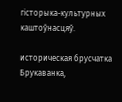гісторыка-культурных каштоўнасцяў.

историческая брусчатка
Брукаванка,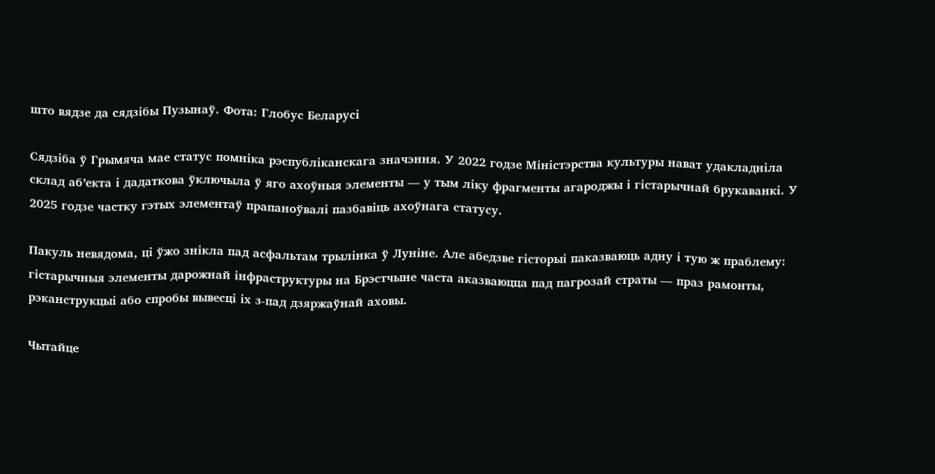што вядзе да сядзібы Пузынаў. Фота: Глобус Беларусі

Сядзіба ў Грымяча мае статус помніка рэспубліканскага значэння. У 2022 годзе Міністэрства культуры нават удакладніла склад аб’екта і дадаткова ўключыла ў яго ахоўныя элементы — у тым ліку фрагменты агароджы і гістарычнай брукаванкі. У 2025 годзе частку гэтых элементаў прапаноўвалі пазбавіць ахоўнага статусу.

Пакуль невядома, ці ўжо знікла пад асфальтам трылінка ў Луніне. Але абедзве гісторыі паказваюць адну і тую ж праблему: гістарычныя элементы дарожнай інфраструктуры на Брэстчыне часта аказваюцца пад пагрозай страты — праз рамонты, рэканструкцыі або спробы вывесці іх з-пад дзяржаўнай аховы.

Чытайце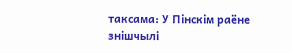таксама: У Пінскім раёне знішчылі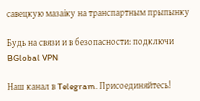савецкую мазаіку на транспартным прыпынку

Будь на связи и в безопасности: подключи BGlobal VPN

Наш канал в Telegram. Присоединяйтесь!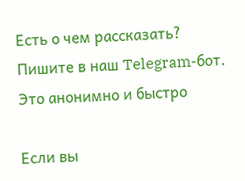Есть о чем рассказать? Пишите в наш Telegram-бот. Это анонимно и быстро

Eсли вы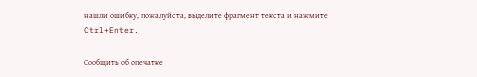нашли ошибку, пожалуйста, выделите фрагмент текста и нажмите Ctrl+Enter.

Сообщить об опечатке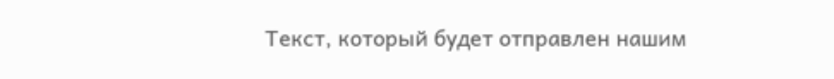Текст, который будет отправлен нашим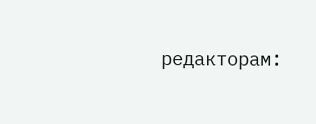редакторам: